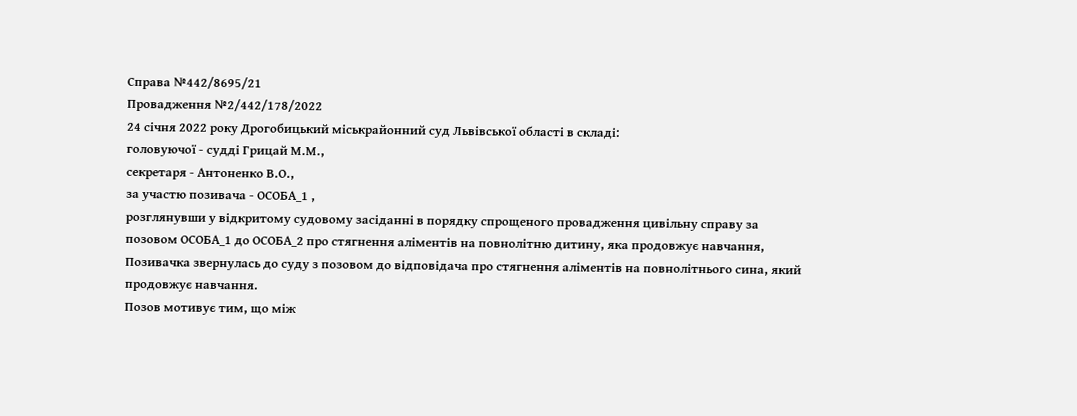Справа №442/8695/21
Провадження №2/442/178/2022
24 січня 2022 року Дрогобицький міськрайонний суд Львівської області в складі:
головуючої - судді Грицай М.М.,
секретаря - Антоненко В.О.,
за участю позивача - ОСОБА_1 ,
розглянувши у відкритому судовому засіданні в порядку спрощеного провадження цивільну справу за позовом ОСОБА_1 до ОСОБА_2 про стягнення аліментів на повнолітню дитину, яка продовжує навчання,
Позивачка звернулась до суду з позовом до відповідача про стягнення аліментів на повнолітнього сина, який продовжує навчання.
Позов мотивує тим, що між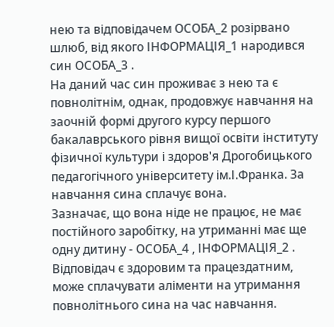нею та відповідачем ОСОБА_2 розірвано шлюб, від якого ІНФОРМАЦІЯ_1 народився син ОСОБА_3 .
На даний час син проживає з нею та є повнолітнім, однак, продовжує навчання на заочній формі другого курсу першого бакалаврського рівня вищої освіти інституту фізичної культури і здоров'я Дрогобицького педагогічного університету ім.І.Франка. За навчання сина сплачує вона.
Зазначає, що вона ніде не працює, не має постійного заробітку, на утриманні має ще одну дитину - ОСОБА_4 , ІНФОРМАЦІЯ_2 . Відповідач є здоровим та працездатним, може сплачувати аліменти на утримання повнолітнього сина на час навчання.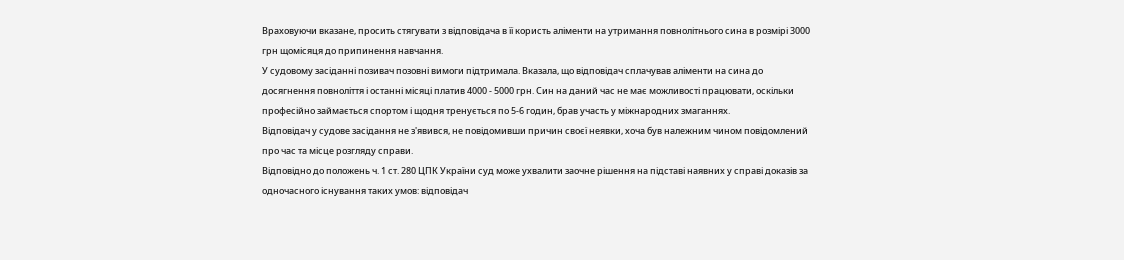Враховуючи вказане, просить стягувати з відповідача в її користь аліменти на утримання повнолітнього сина в розмірі 3000 грн щомісяця до припинення навчання.
У судовому засіданні позивач позовні вимоги підтримала. Вказала, що відповідач сплачував аліменти на сина до досягнення повноліття і останні місяці платив 4000 - 5000 грн. Син на даний час не має можливості працювати, оскільки професійно займається спортом і щодня тренується по 5-6 годин, брав участь у міжнародних змаганнях.
Відповідач у судове засідання не з'явився, не повідомивши причин своєї неявки, хоча був належним чином повідомлений про час та місце розгляду справи.
Відповідно до положень ч. 1 ст. 280 ЦПК України суд може ухвалити заочне рішення на підставі наявних у справі доказів за одночасного існування таких умов: відповідач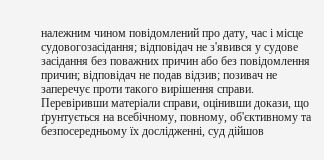належним чином повідомлений про дату, час і місце судовогозасідання; відповідач не з'явився у судове засідання без поважних причин або без повідомлення причин; відповідач не подав відзив; позивач не заперечує проти такого вирішення справи.
Перевіривши матеріали справи, оцінивши докази, що ґрунтується на всебічному, повному, об'єктивному та безпосередньому їх дослідженні, суд дійшов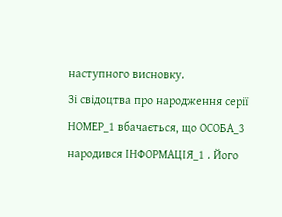наступного висновку.
Зі свідоцтва про народження серії НОМЕР_1 вбачається, що ОСОБА_3 народився ІНФОРМАЦІЯ_1 . Його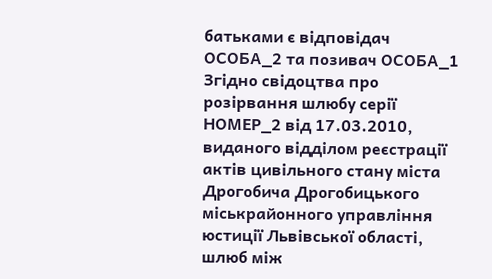батьками є відповідач ОСОБА_2 та позивач ОСОБА_1
Згідно свідоцтва про розірвання шлюбу серії НОМЕР_2 від 17.03.2010, виданого відділом реєстрації актів цивільного стану міста Дрогобича Дрогобицького міськрайонного управління юстиції Львівської області, шлюб між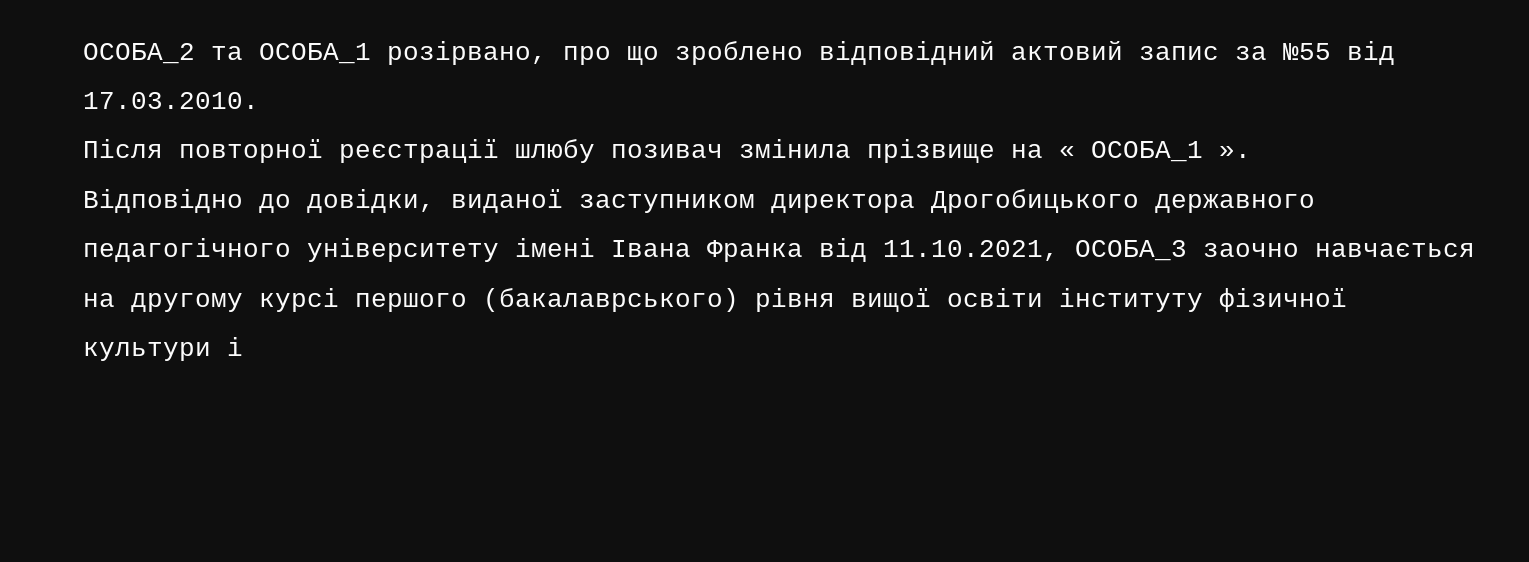ОСОБА_2 та ОСОБА_1 розірвано, про що зроблено відповідний актовий запис за №55 від 17.03.2010.
Після повторної реєстрації шлюбу позивач змінила прізвище на « ОСОБА_1 ».
Відповідно до довідки, виданої заступником директора Дрогобицького державного педагогічного університету імені Івана Франка від 11.10.2021, ОСОБА_3 заочно навчається на другому курсі першого (бакалаврського) рівня вищої освіти інституту фізичної культури і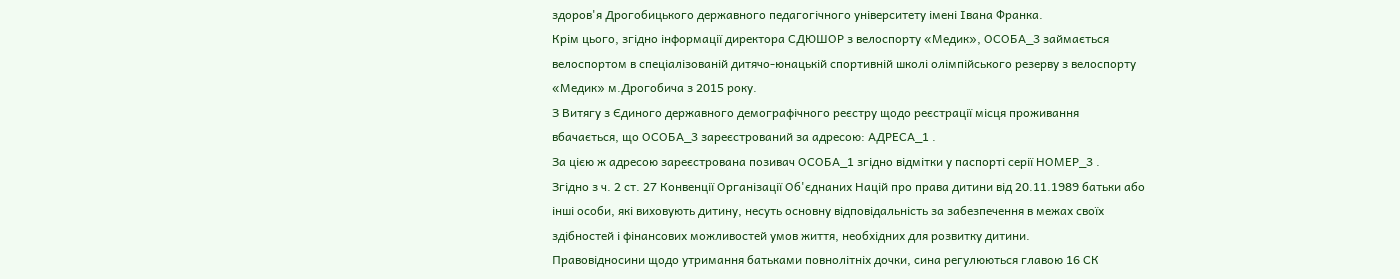здоров'я Дрогобицького державного педагогічного університету імені Івана Франка.
Крім цього, згідно інформації директора СДЮШОР з велоспорту «Медик», ОСОБА_3 займається велоспортом в спеціалізованій дитячо-юнацькій спортивній школі олімпійського резерву з велоспорту «Медик» м.Дрогобича з 2015 року.
З Витягу з Єдиного державного демографічного реєстру щодо реєстрації місця проживання вбачається, що ОСОБА_3 зареєстрований за адресою: АДРЕСА_1 .
За цією ж адресою зареєстрована позивач ОСОБА_1 згідно відмітки у паспорті серії НОМЕР_3 .
Згідно з ч. 2 ст. 27 Конвенції Організації Об'єднаних Націй про права дитини від 20.11.1989 батьки або інші особи, які виховують дитину, несуть основну відповідальність за забезпечення в межах своїх здібностей і фінансових можливостей умов життя, необхідних для розвитку дитини.
Правовідносини щодо утримання батьками повнолітніх дочки, сина регулюються главою 16 СК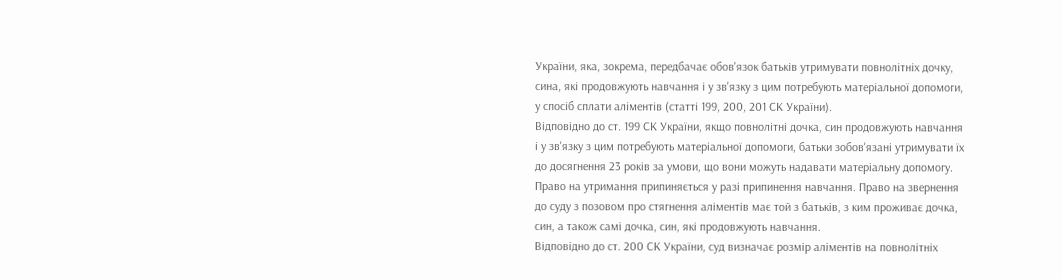України, яка, зокрема, передбачає обов'язок батьків утримувати повнолітніх дочку, сина, які продовжують навчання і у зв'язку з цим потребують матеріальної допомоги, у спосіб сплати аліментів (статті 199, 200, 201 СК України).
Відповідно до ст. 199 СК України, якщо повнолітні дочка, син продовжують навчання і у зв'язку з цим потребують матеріальної допомоги, батьки зобов'язані утримувати їх до досягнення 23 років за умови, що вони можуть надавати матеріальну допомогу. Право на утримання припиняється у разі припинення навчання. Право на звернення до суду з позовом про стягнення аліментів має той з батьків, з ким проживає дочка, син, а також самі дочка, син, які продовжують навчання.
Відповідно до ст. 200 СК України, суд визначає розмір аліментів на повнолітніх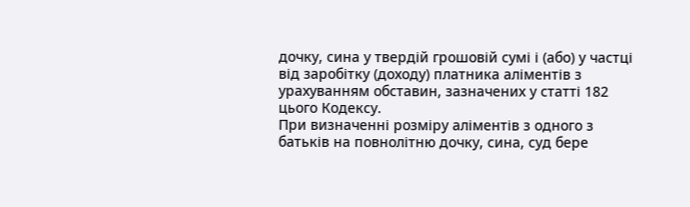дочку, сина у твердій грошовій сумі і (або) у частці від заробітку (доходу) платника аліментів з урахуванням обставин, зазначених у статті 182 цього Кодексу.
При визначенні розміру аліментів з одного з батьків на повнолітню дочку, сина, суд бере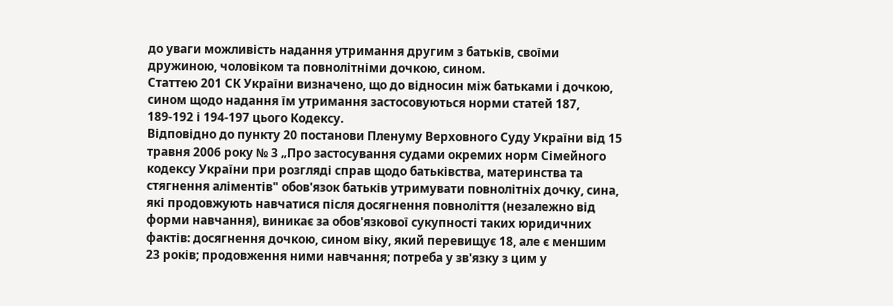до уваги можливість надання утримання другим з батьків, своїми дружиною, чоловіком та повнолітніми дочкою, сином.
Статтею 201 СК України визначено, що до відносин між батьками і дочкою, сином щодо надання їм утримання застосовуються норми статей 187, 189-192 і 194-197 цього Кодексу.
Відповідно до пункту 20 постанови Пленуму Верховного Суду України від 15 травня 2006 року № 3 „Про застосування судами окремих норм Сімейного кодексу України при розгляді справ щодо батьківства, материнства та стягнення аліментів" обов'язок батьків утримувати повнолітніх дочку, сина, які продовжують навчатися після досягнення повноліття (незалежно від форми навчання), виникає за обов'язкової сукупності таких юридичних фактів: досягнення дочкою, сином віку, який перевищує 18, але є меншим 23 років; продовження ними навчання; потреба у зв'язку з цим у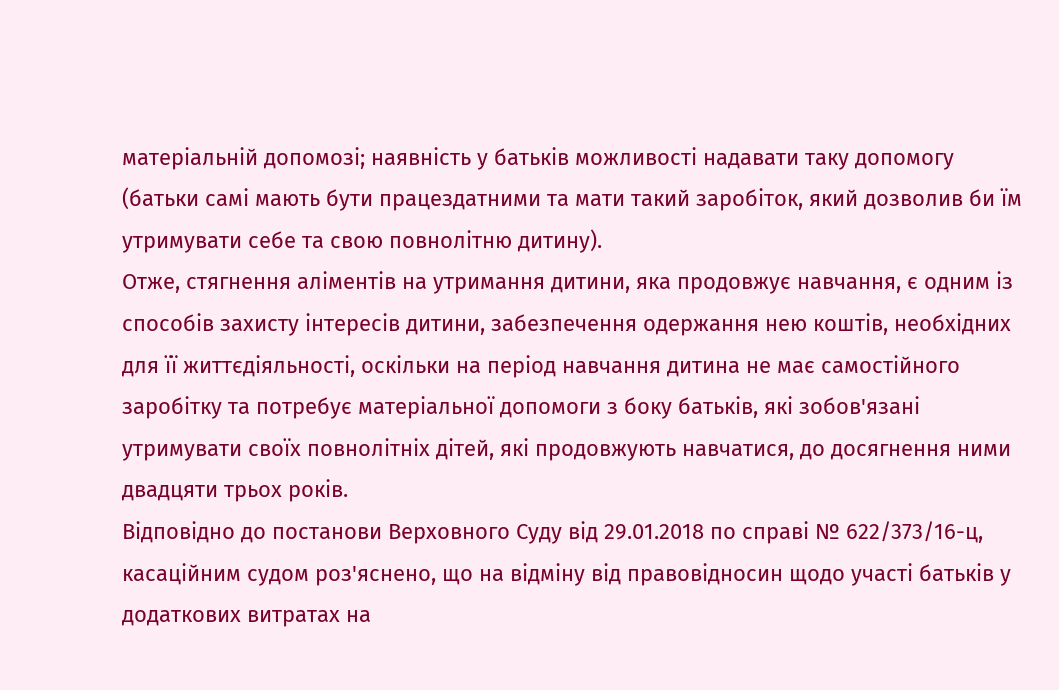матеріальній допомозі; наявність у батьків можливості надавати таку допомогу (батьки самі мають бути працездатними та мати такий заробіток, який дозволив би їм утримувати себе та свою повнолітню дитину).
Отже, стягнення аліментів на утримання дитини, яка продовжує навчання, є одним із способів захисту інтересів дитини, забезпечення одержання нею коштів, необхідних для її життєдіяльності, оскільки на період навчання дитина не має самостійного заробітку та потребує матеріальної допомоги з боку батьків, які зобов'язані утримувати своїх повнолітніх дітей, які продовжують навчатися, до досягнення ними двадцяти трьох років.
Відповідно до постанови Верховного Суду від 29.01.2018 по справі № 622/373/16-ц, касаційним судом роз'яснено, що на відміну від правовідносин щодо участі батьків у додаткових витратах на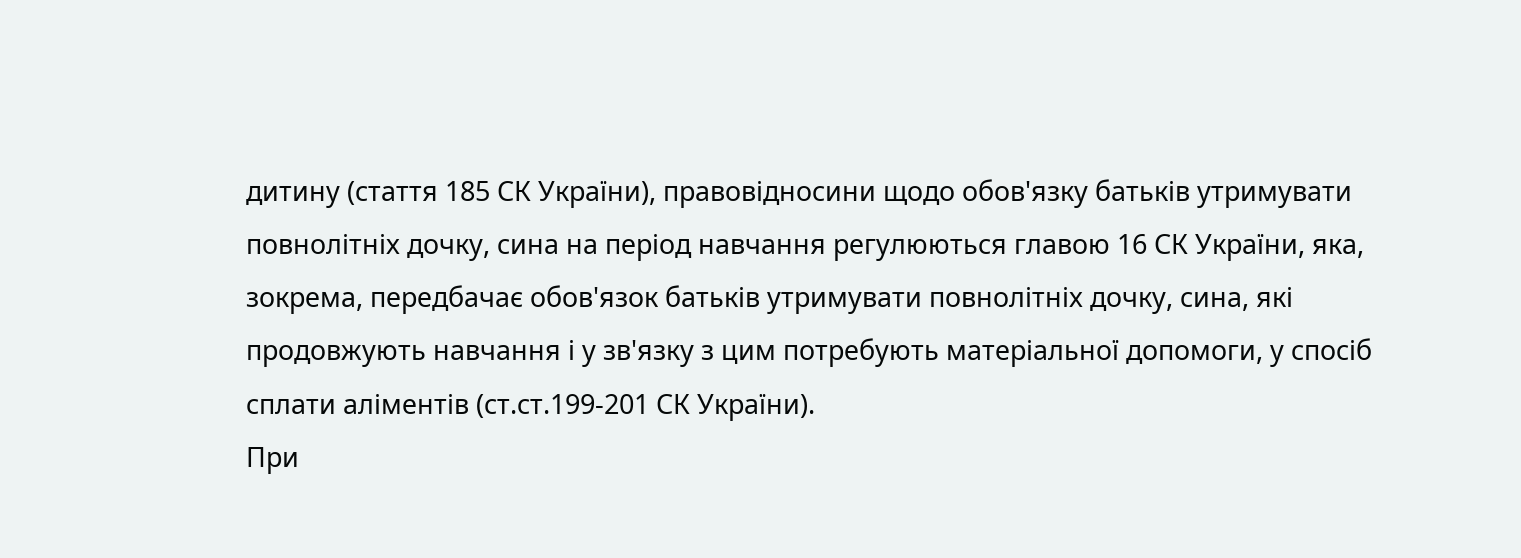дитину (стаття 185 СК України), правовідносини щодо обов'язку батьків утримувати повнолітніх дочку, сина на період навчання регулюються главою 16 СК України, яка, зокрема, передбачає обов'язок батьків утримувати повнолітніх дочку, сина, які продовжують навчання і у зв'язку з цим потребують матеріальної допомоги, у спосіб сплати аліментів (ст.ст.199-201 СК України).
При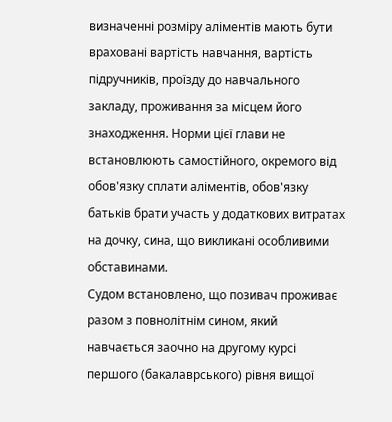визначенні розміру аліментів мають бути враховані вартість навчання, вартість підручників, проїзду до навчального закладу, проживання за місцем його знаходження. Норми цієї глави не встановлюють самостійного, окремого від обов'язку сплати аліментів, обов'язку батьків брати участь у додаткових витратах на дочку, сина, що викликані особливими обставинами.
Судом встановлено, що позивач проживає разом з повнолітнім сином, який навчається заочно на другому курсі першого (бакалаврського) рівня вищої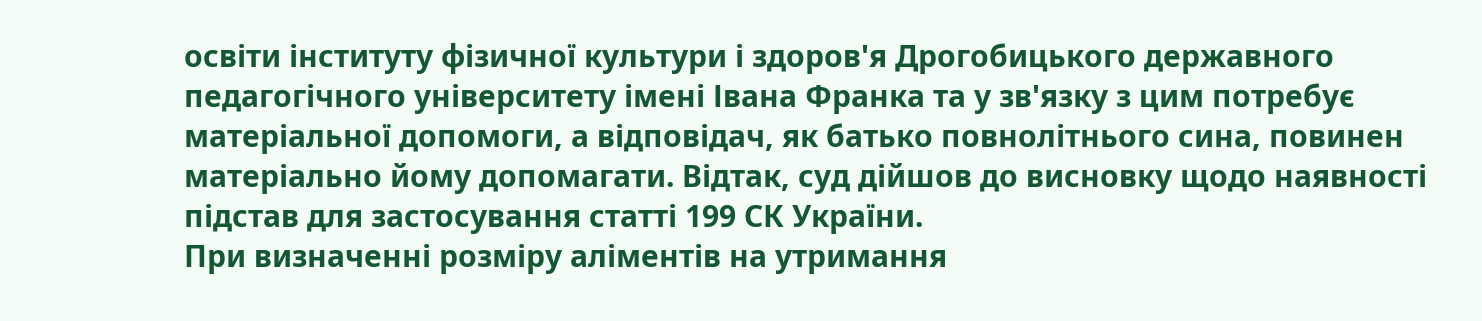освіти інституту фізичної культури і здоров'я Дрогобицького державного педагогічного університету імені Івана Франка та у зв'язку з цим потребує матеріальної допомоги, а відповідач, як батько повнолітнього сина, повинен матеріально йому допомагати. Відтак, суд дійшов до висновку щодо наявності підстав для застосування статті 199 СК України.
При визначенні розміру аліментів на утримання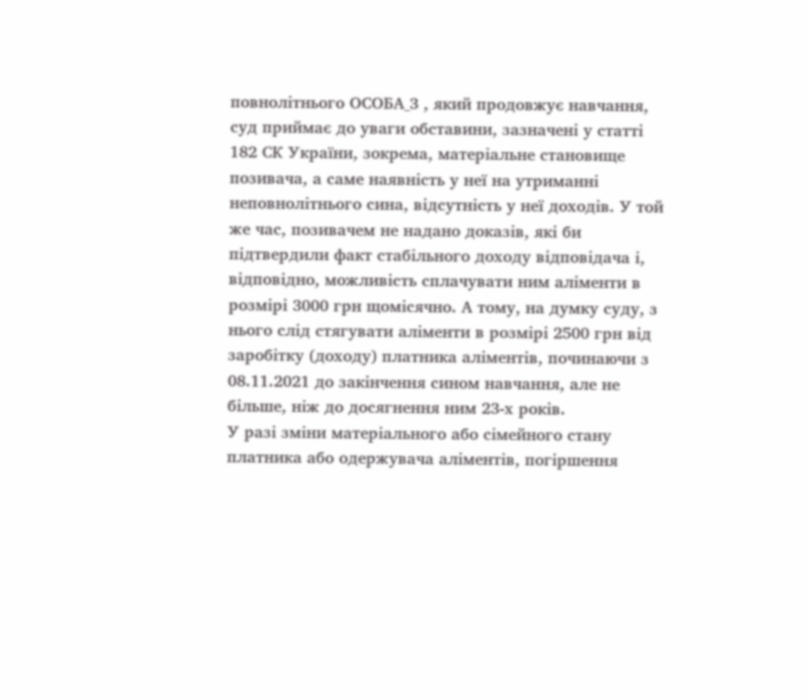повнолітнього ОСОБА_3 , який продовжує навчання, суд приймає до уваги обставини, зазначені у статті 182 СК України, зокрема, матеріальне становище позивача, а саме наявність у неї на утриманні неповнолітнього сина, відсутність у неї доходів. У той же час, позивачем не надано доказів, які би підтвердили факт стабільного доходу відповідача і, відповідно, можливість сплачувати ним аліменти в розмірі 3000 грн щомісячно. А тому, на думку суду, з нього слід стягувати аліменти в розмірі 2500 грн від заробітку (доходу) платника аліментів, починаючи з 08.11.2021 до закінчення сином навчання, але не більше, ніж до досягнення ним 23-х років.
У разі зміни матеріального або сімейного стану платника або одержувача аліментів, погіршення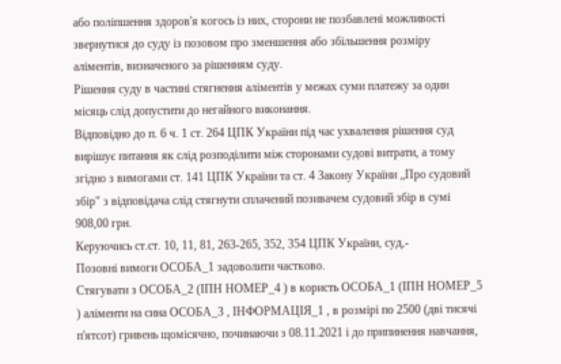або поліпшення здоров'я когось із них, сторони не позбавлені можливості звернутися до суду із позовом про зменшення або збільшення розміру аліментів, визначеного за рішенням суду.
Рішення суду в частині стягнення аліментів у межах суми платежу за один місяць слід допустити до негайного виконання.
Відповідно до п. 6 ч. 1 ст. 264 ЦПК України під час ухвалення рішення суд вирішує питання як слід розподілити між сторонами судові витрати, а тому згідно з вимогами ст. 141 ЦПК України та ст. 4 Закону України „Про судовий збір" з відповідача слід стягнути сплачений позивачем судовий збір в сумі 908,00 грн.
Керуючись ст.ст. 10, 11, 81, 263-265, 352, 354 ЦПК України, суд,-
Позовні вимоги ОСОБА_1 задоволити частково.
Стягувати з ОСОБА_2 (ІПН НОМЕР_4 ) в користь ОСОБА_1 (ІПН НОМЕР_5 ) аліменти на сина ОСОБА_3 , ІНФОРМАЦІЯ_1 , в розмірі по 2500 (дві тисячі п'ятсот) гривень щомісячно, починаючи з 08.11.2021 і до припинення навчання,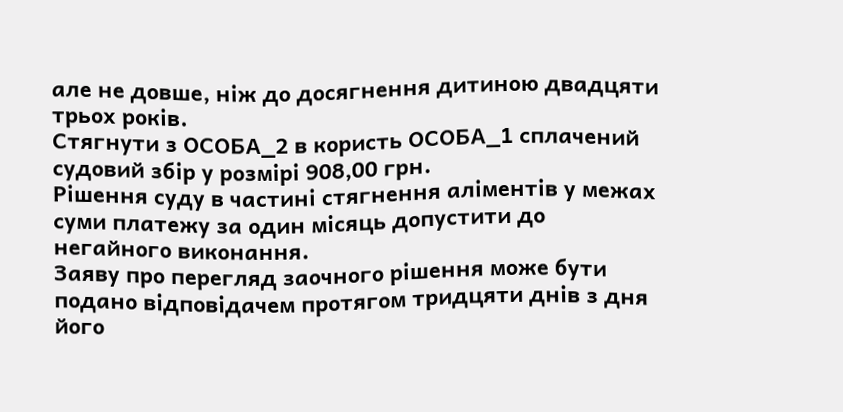але не довше, ніж до досягнення дитиною двадцяти трьох років.
Стягнути з ОСОБА_2 в користь ОСОБА_1 сплачений судовий збір у розмірі 908,00 грн.
Рішення суду в частині стягнення аліментів у межах суми платежу за один місяць допустити до негайного виконання.
Заяву про перегляд заочного рішення може бути подано відповідачем протягом тридцяти днів з дня його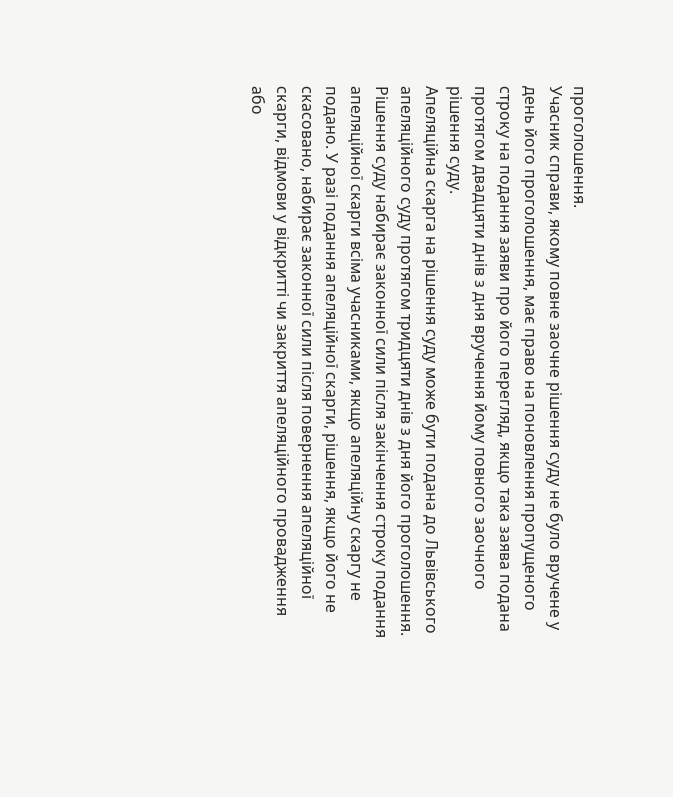проголошення.
Учасник справи, якому повне заочне рішення суду не було вручене у день його проголошення, має право на поновлення пропущеного строку на подання заяви про його перегляд, якщо така заява подана протягом двадцяти днів з дня вручення йому повного заочного рішення суду.
Апеляційна скарга на рішення суду може бути подана до Львівського апеляційного суду протягом тридцяти днів з дня його проголошення.
Рішення суду набирає законної сили після закінчення строку подання апеляційної скарги всіма учасниками, якщо апеляційну скаргу не подано. У разі подання апеляційної скарги, рішення, якщо його не скасовано, набирає законної сили після повернення апеляційної скарги, відмови у відкритті чи закриття апеляційного провадження або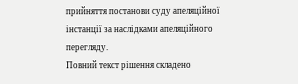прийняття постанови суду апеляційної інстанції за наслідками апеляційного перегляду.
Повний текст рішення складено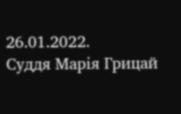26.01.2022.
Суддя Марія Грицай